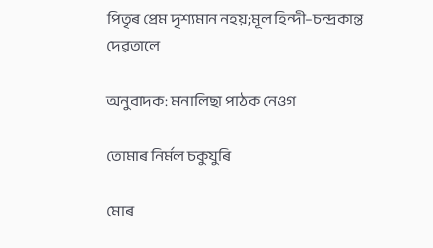পিতৃৰ প্ৰেম দৃশ্যমান নহয়;মূল হিন্দী–চন্দ্ৰকান্ত দেৱতালে

অনুবাদক: মনালিছা পাঠক নেওগ

তোমাৰ নিৰ্মল চকুযুৰি

মোৰ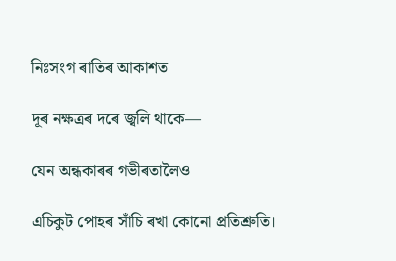নিঃসংগ ৰাতিৰ আকাশত

দূৰ নক্ষত্ৰৰ দৰে জ্বলি থাকে—

যেন অন্ধকাৰৰ গভীৰতালৈও

এচিকুট পোহৰ সাঁচি ৰখা কোনো প্ৰতিশ্ৰুতি।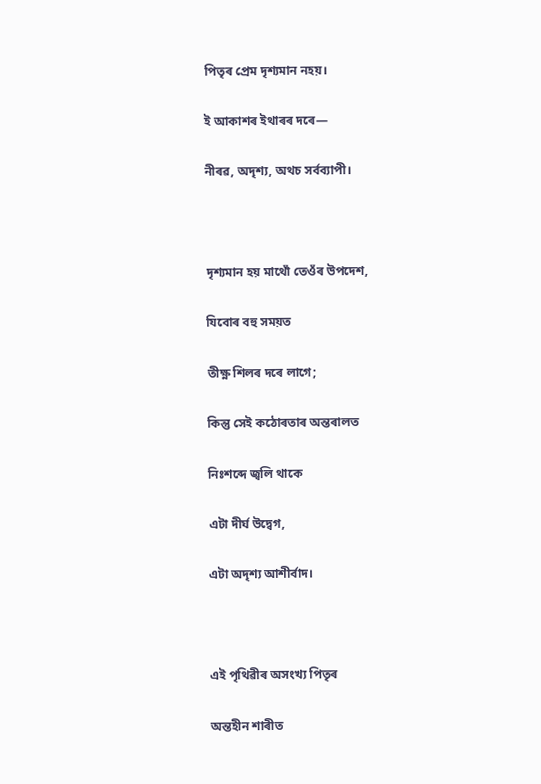পিতৃৰ প্ৰেম দৃশ্যমান নহয়।

ই আকাশৰ ইথাৰৰ দৰে—

নীৰৱ, অদৃশ্য, অথচ সৰ্বব্যাপী।



দৃশ্যমান হয় মাথোঁ তেওঁৰ উপদেশ,

যিবোৰ বহু সময়ত

তীক্ষ্ণ শিলৰ দৰে লাগে;

কিন্তু সেই কঠোৰতাৰ অন্তৰালত

নিঃশব্দে জ্বলি থাকে

এটা দীৰ্ঘ উদ্বেগ,

এটা অদৃশ্য আশীৰ্বাদ।



এই পৃথিৱীৰ অসংখ্য পিতৃৰ

অন্তহীন শাৰীত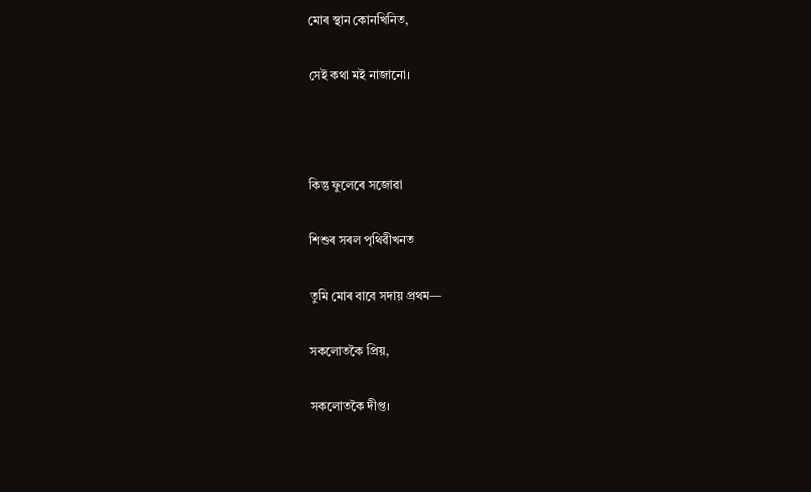মোৰ স্থান কোনখিনিত,

সেই কথা মই নাজানো।



কিন্তু ফুলেৰে সজোৱা

শিশুৰ সৰল পৃথিৱীখনত

তুমি মোৰ বাবে সদায় প্ৰথম—

সকলোতকৈ প্ৰিয়,

সকলোতকৈ দীপ্ত।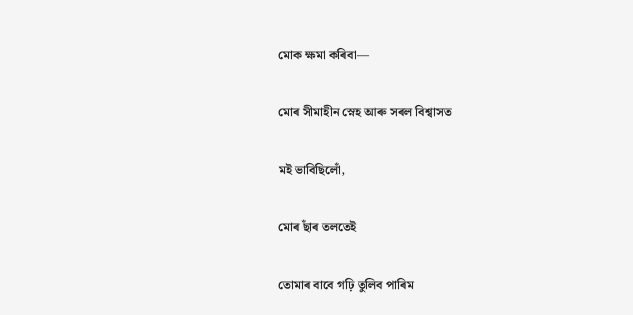মোক ক্ষমা কৰিবা—

মোৰ সীমাহীন স্নেহ আৰু সৰল বিশ্বাসত

মই ভাবিছিলোঁ,

মোৰ ছাঁৰ তলতেই

তোমাৰ বাবে গঢ়ি তুলিব পাৰিম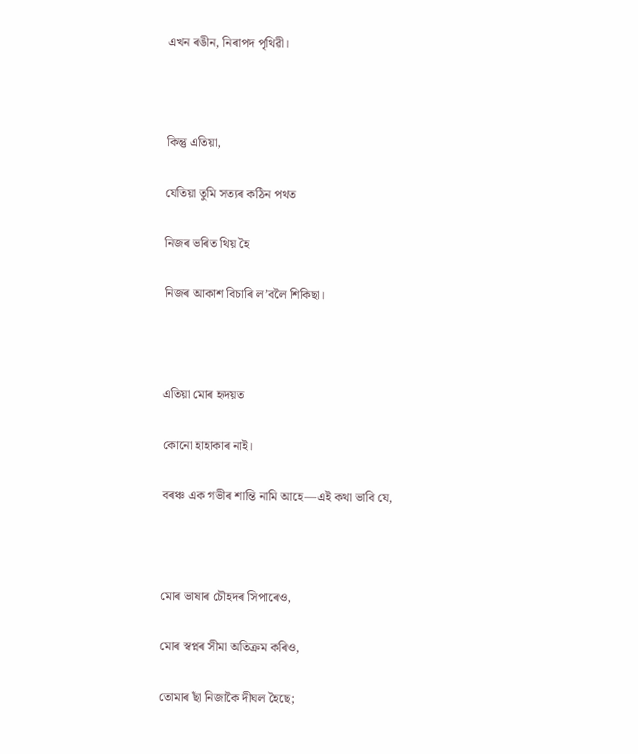এখন ৰঙীন, নিৰাপদ পৃথিৱী।



কিন্তু এতিয়া,

যেতিয়া তুমি সত্যৰ কঠিন পথত

নিজৰ ভৰিত থিয় হৈ

নিজৰ আকাশ বিচাৰি ল’বলৈ শিকিছা।



এতিয়া মোৰ হৃদয়ত

কোনো হাহাকাৰ নাই।

বৰঞ্চ এক গভীৰ শান্তি নামি আহে—এই কথা ভাবি যে,



মোৰ ভাষাৰ চৌহদৰ সিপাৰেও,

মোৰ স্বপ্নৰ সীমা অতিক্ৰম কৰিও,

তোমাৰ ছাঁ নিজাকৈ দীঘল হৈছে;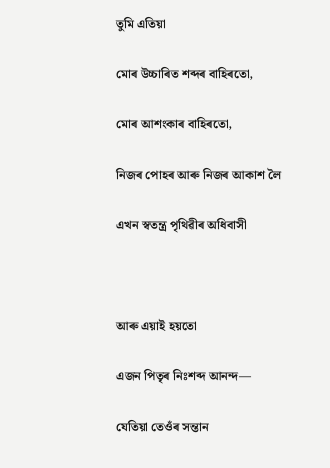তুমি এতিয়া

মোৰ উচ্চাৰিত শব্দৰ বাহিৰতো,

মোৰ আশংকাৰ বাহিৰতো,

নিজৰ পোহৰ আৰু নিজৰ আকাশ লৈ

এখন স্বতন্ত্ৰ পৃথিৱীৰ অধিবাসী



আৰু এয়াই হয়তো

এজন পিতৃৰ নিঃশব্দ আনন্দ—

যেতিয়া তেওঁৰ সন্তান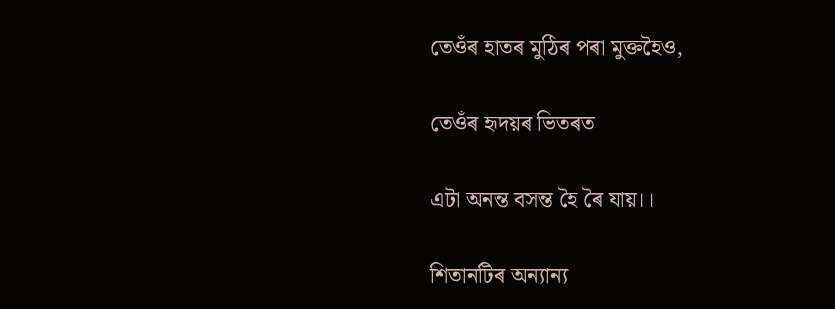তেওঁৰ হাতৰ মুঠিৰ পৰা মুক্তহৈও,

তেওঁৰ হৃদয়ৰ ভিতৰত

এটা অনন্ত বসন্ত হৈ ৰৈ যায়।।

শিতানটিৰ অন্যান্য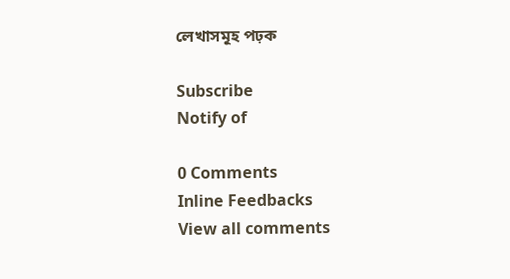লেখাসমূহ পঢ়ক

Subscribe
Notify of

0 Comments
Inline Feedbacks
View all comments